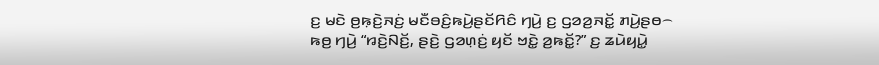ꤢ꤬ ꤗꤢꤧ ꤥ꤬ꤒ꤫ꤢꤧ꤬ꤏꤢꤦ꤬ ꤗꤢꤪꤋꤢꤨ꤬ꤒꤣꤧ꤬ꤔꤢꤩꤖꤢꤨ ꤚꤣꤧ꤬ ꤢ꤬ ꤞꤤꤤ꤬ꤏꤢꤩ꤭ ꤊꤣꤧ꤬ꤔꤥ꤮ ꤒꤥ꤬ ꤚꤣꤧ꤬ “ꤙꤢꤧ꤬ꤡꤢꤩ꤬, ꤔꤢꤧ꤬ ꤞꤤꤛ꤫ꤢꤦ꤬ ꤟꤢꤩ ꤠꤢꤧ꤭ ꤤ꤬ꤒꤢꤩ꤭?” ꤢ꤬ ꤘꤣꤧꤟꤣꤧ꤭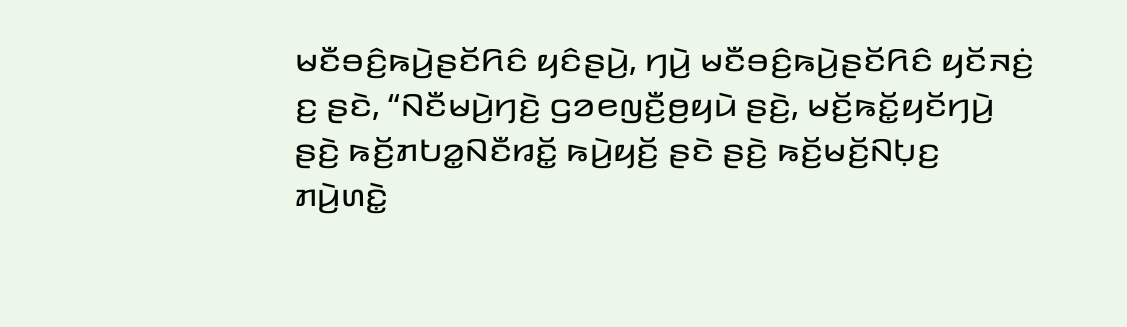ꤗꤢꤪꤋꤢꤨ꤬ꤒꤣꤧ꤬ꤔꤢꤩꤖꤢꤨ ꤟꤢꤨꤔꤣꤧ꤬, ꤚꤣꤧ꤬ ꤗꤢꤪꤋꤢꤨ꤬ꤒꤣꤧ꤬ꤔꤢꤩꤖꤢꤨ ꤟꤢꤩꤏꤢꤦ꤬ ꤢ꤬ ꤔꤢꤧ, “ꤡꤢꤪꤗꤣꤧ꤬ꤚꤢꤧ꤬ ꤞꤤꤕꤜꤢꤪ꤬ꤥ꤬ꤟꤣꤧ ꤔꤢꤧ꤬, ꤗꤢꤩ꤬ꤒꤢꤩ꤭ꤟꤢꤩꤚꤣꤧ꤬ ꤔꤢꤧ꤬ ꤒꤢꤩ꤬ꤊꤝꤤ꤭ꤡꤢꤪꤙꤢꤩ꤭ ꤒꤣꤧ꤬ꤟꤢꤩ꤬ ꤔꤢꤧ ꤔꤢꤧ꤬ ꤒꤢꤩ꤬ꤗꤢꤩ꤬ꤡꤝ꤫ꤢ꤬ ꤊꤣꤧ꤬ꤛꤢꤧ꤭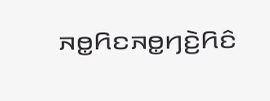ꤏꤥ꤭ꤖꤢꤏꤥ꤭ꤚꤢꤧ꤬ꤖꤢꤨ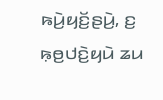ꤒꤣꤧ꤬ꤟꤢꤩ꤬ꤔꤣꤧ꤬, ꤢ꤬ ꤒ꤫ꤥ꤬ꤓꤢꤧ꤬ꤟꤣꤧ ꤘꤣ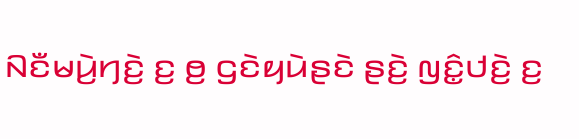ꤡꤢꤪꤗꤣꤧ꤬ꤚꤢꤧ꤬ ꤢ꤬ ꤥ꤬ ꤞꤢꤧꤟꤣꤧꤔꤢꤧ ꤔꤢꤧ꤬ ꤜꤢꤨ꤭ꤓꤢꤧ꤬ ꤢ꤬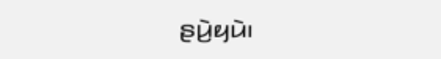ꤔꤣꤧ꤬ꤟꤣꤧ꤯